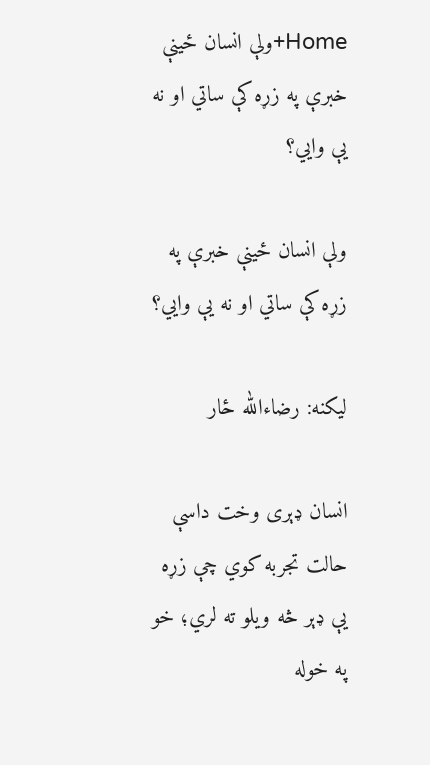Home+ولې انسان ځینې خبرې په زړه کې ساتي او نه یې وایي؟

ولې انسان ځینې خبرې په زړه کې ساتي او نه یې وایي؟

لیکنه: رضاءالله ځار

انسان ډېری وخت داسې حالت تجربه کوي چې زړه یې ډېر څه ويلو ته لري؛ خو په خوله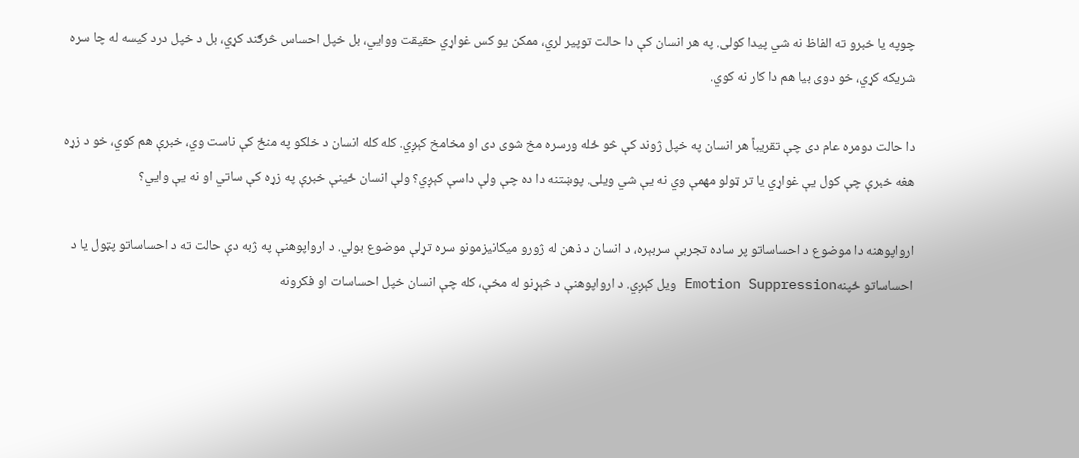چوپه يا خبرو ته الفاظ نه شي پيدا کولی. په هر انسان کې دا حالت توپير لري، ممکن یو کس غواړي حقیقت ووایي، بل خپل احساس څرګند کړي، بل د خپل درد کیسه له چا سره شریکه کړي، خو دوی بیا هم دا کار نه کوي.

دا حالت دومره عام دی چې تقریباً هر انسان په خپل ژوند کې څو ځله ورسره مخ شوی دی او مخامخ کېږي. کله کله انسان د خلکو په منځ کې ناست وي، خبرې هم کوي، خو د زړه هغه خبرې چې کول يې غواړي يا تر ټولو مهمې وي نه يې شي ويلی. پوښتنه دا ده چې ولې داسې کېږي؟ ولې انسان ځینې خبرې په زړه کې ساتي او نه یې وایي؟

ارواپوهنه دا موضوع د احساساتو پر ساده تجربې سربېره، د انسان د ذهن له ژورو میکانیزمونو سره تړلې موضوع بولي. د ارواپوهنې په ژبه دې حالت ته د احساساتو پټول یا د احساساتو ځپنهEmotion Suppression ویل کېږي. د ارواپوهنې د څېړنو له مخې، کله چې انسان خپل احساسات او فکرونه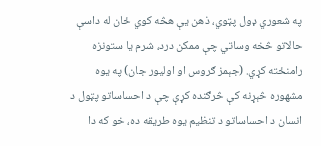په شعوري ډول پټوي، ذهن یې هڅه کوي ځان له داسې حالاتو څخه وساتي چې ممکن درد، شرم یا ستونزه رامنځته کړي. (جېمز ګروس او اولیور جان) په یوه مشهوره څېړنه کې څرګنده کړې چې د احساساتو پټول د انسان د احساساتو د تنظیم یوه طریقه ده، خو که دا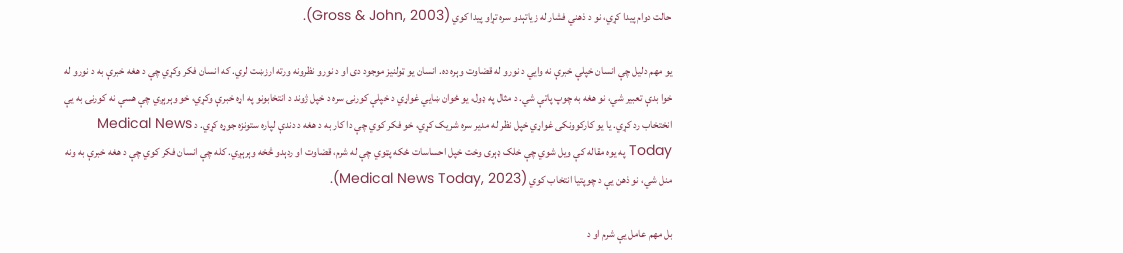حالت دوام پیدا کړي، نو د ذهني فشار له زیاتېدو سره تړاو پیدا کوي (Gross & John, 2003).

یو مهم دلیل چې انسان خپلې خبرې نه وایي د نورو له قضاوت وېره ده. انسان یو ټولنیز موجود دی او د نورو نظرونه ورته ارزښت لري. که انسان فکر وکړي چې د هغه خبرې به د نورو له خوا بدې تعبیر شي، نو هغه به چوپ پاتې شي. د مثال په ډول، یو ځوان ښايي غواړي د خپلې کورنۍ سره د خپل ژوند د انتخابونو په اړه خبرې وکړي، خو وېرېږي چې هسې نه کورنۍ به یې انختخاب رد کړي. یا یو کارکوونکی غواړي خپل نظر له مدیر سره شریک کړي، خو فکر کوي چې دا کار به د هغه د دندې لپاره ستونزه جوړه کړي. د Medical News Today په یوه مقاله کې ویل شوي چې خلک ډېری وخت خپل احساسات ځکه پټوي چې له شرم، قضاوت او ردېدو څخه وېرېږي. کله چې انسان فکر کوي چې د هغه خبرې به ونه منل شي، نو ذهن یې د چوپتیا انتخاب کوي (Medical News Today, 2023).

بل مهم عامل يې شرم او د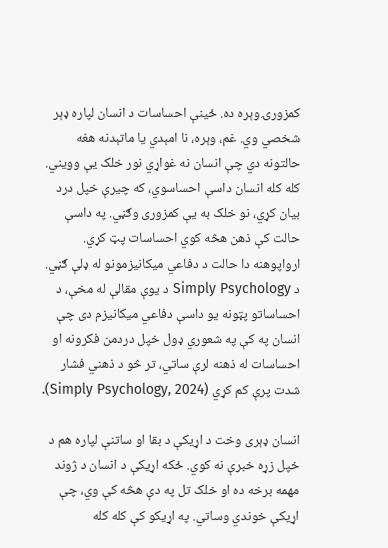کمزورۍ وېره ده. ځینې احساسات د انسان لپاره ډېر شخصي وي. غم، وېره، نا امېدي یا ماتېدنه هغه حالتونه دي چې انسان نه غواړي نور خلک یې وویني. کله کله انسان داسې احساسوي، که چيرې خپل درد بیان کړي، نو خلک به یې کمزوری وګڼي. په داسې حالت کې ذهن هڅه کوي احساسات پټ کړي. ارواپوهنه دا حالت د دفاعي میکانیزمونو له ډلې ګڼي. د Simply Psychology د یوې مقالې له مخې، د احساساتو پټونه یو داسې دفاعي میکانیزم دی چې انسان په کې په شعوري ډول خپل دردمن فکرونه او احساسات له ذهنه لرې ساتي، تر څو د ذهني فشار شدت پرې کم کړي (Simply Psychology, 2024).

انسان ډېری وخت د اړیکې د بقا او ساتنې لپاره هم د خپل زړه خبرې نه کوي. ځکه اړیکې د انسان د ژوند مهمه برخه ده او خلک تل په دې هڅه کې وي، چې اړیکې خوندي وساتي. په اړيکو کې کله کله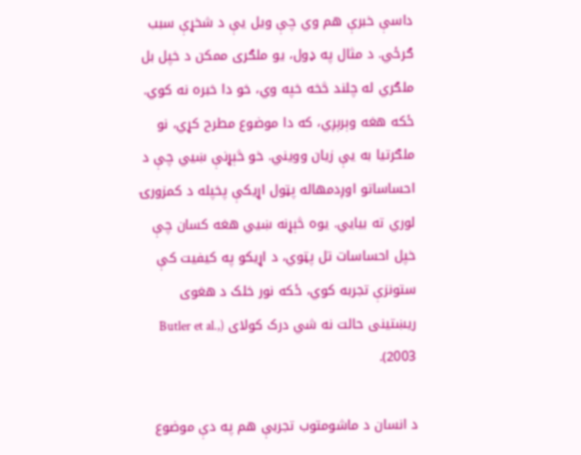داسې خبرې هم وي چې ویل یې د شخړې سبب ګرځي. د مثال په ډول، یو ملګری ممکن د خپل بل ملګري له چلند څخه خپه وي، خو دا خبره نه کوي. ځکه هغه وېرېږي، که دا موضوع مطرح کړي، نو ملګرتيا به يې زیان وویني. خو څېړنې ښيي چې د احساساتو اوږدمهاله پټول اړیکې پخپله د کمزورۍ لوري ته بيايي. یوه څېړنه ښيي هغه کسان چې خپل احساسات تل پټوي، د اړیکو په کیفیت کې ستونزې تجربه کوي، ځکه نور خلک د هغوی ریښتینی حالت نه شي درک کولای (Butler et al., 2003).

د انسان د ماشومتوب تجربې هم په دې موضوع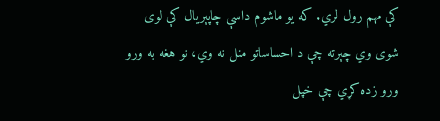کې مهم رول لري. که یو ماشوم داسې چاپېریال کې لوی شوی وي چېرته چې د احساساتو منل نه وي، نو هغه به ورو ورو زده کړي چې خپل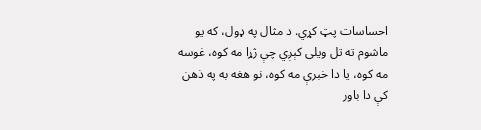احساسات پټ کړي. د مثال په ډول، که یو ماشوم ته تل ویلی کېږي چې ژړا مه کوه، غوسه مه کوه، یا دا خبرې مه کوه، نو هغه به په ذهن کې دا باور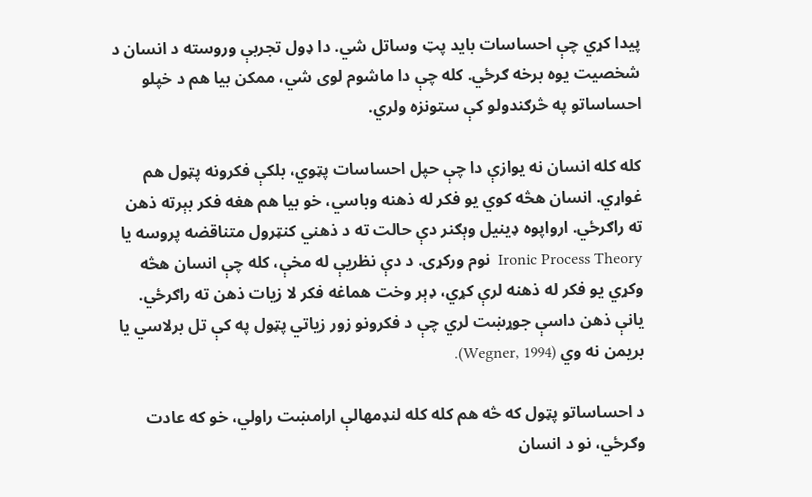پیدا کړي چې احساسات باید پټ وساتل شي. دا ډول تجربې وروسته د انسان د شخصیت یوه برخه ګرځي. کله چې دا ماشوم لوی شي، ممکن بیا هم د خپلو احساساتو په څرګندولو کې ستونزه ولري.

کله کله انسان نه یوازې دا چې حپل احساسات پټوي، بلکې فکرونه پټول هم غواړي. انسان هڅه کوي یو فکر له ذهنه وباسي، خو بیا هم هغه فکر بېرته ذهن ته راګرځي. ارواپوه ډینیل وېګنر دې حالت ته د ذهني کنټرول متناقضه پروسه یا Ironic Process Theory  نوم ورکړی. د دې نظریې له مخې، کله چې انسان هڅه وکړي یو فکر له ذهنه لرې کړي، ډېر وخت هماغه فکر لا زیات ذهن ته راګرځي. يانې ذهن داسې جوړښت لري چې د فکرونو زور زیاتي پټول په کې تل برلاسي يا بريمن نه وي (Wegner, 1994).

د احساساتو پټول که څه هم کله کله لنډمهالې ارامښت راولي، خو که عادت وګرځي، نو د انسان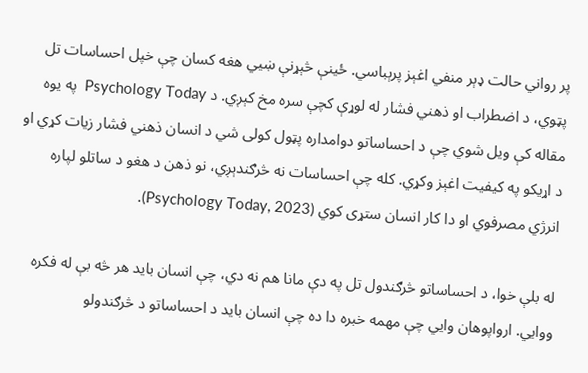پر رواني حالت ډېر منفي اغېز پرېباسي. ځینې څېړنې ښيي هغه کسان چې خپل احساسات تل پټوي، د اضطراب او ذهني فشار له لوړې کچې سره مخ کېږي. د Psychology Today  په یوه مقاله کې ویل شوي چې د احساساتو دوامداره پټول کولی شي د انسان ذهني فشار زیات کړي او د اړیکو په کیفیت اغېز وکړي. کله چې احساسات نه څرګندېږي، نو ذهن د هغو د ساتلو لپاره انرژي مصرفوي او دا کار انسان ستړی کوي (Psychology Today, 2023).

له بلې خوا، د احساساتو څرګندول تل په دې مانا هم نه دي، چې انسان باید هر څه بې له فکره ووایي. ارواپوهان وایي چې مهمه خبره دا ده چې انسان باید د احساساتو د څرګندولو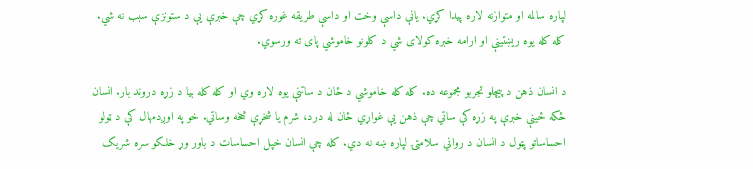لپاره سالمه او متوازنه لاره پیدا کړي. يانې داسې وخت او داسې طریقه غوره کړي چې خبرې یې د ستونزې سبب نه شي. کله کله یوه ريښتينې او ارامه خبره کولای شي د کلونو خاموشي پای ته ورسوي.

د انسان ذهن د پیچلو تجربو مجموعه ده. کله کله خاموشي د ځان د ساتنې يوه لاره وي او کله کله بیا د زړه دروند بار. انسان ځکه ځینې خبرې په زړه کې ساتي چې ذهن یې غواړي ځان له درد، شرم یا شخړې څخه وساتي. خو په اوږدمهال کې د ټولو احساساتو پټول د انسان د رواني سلامتۍ لپاره ښه نه دي. کله چې انسان خپل احساسات د باور وړ خلکو سره شریک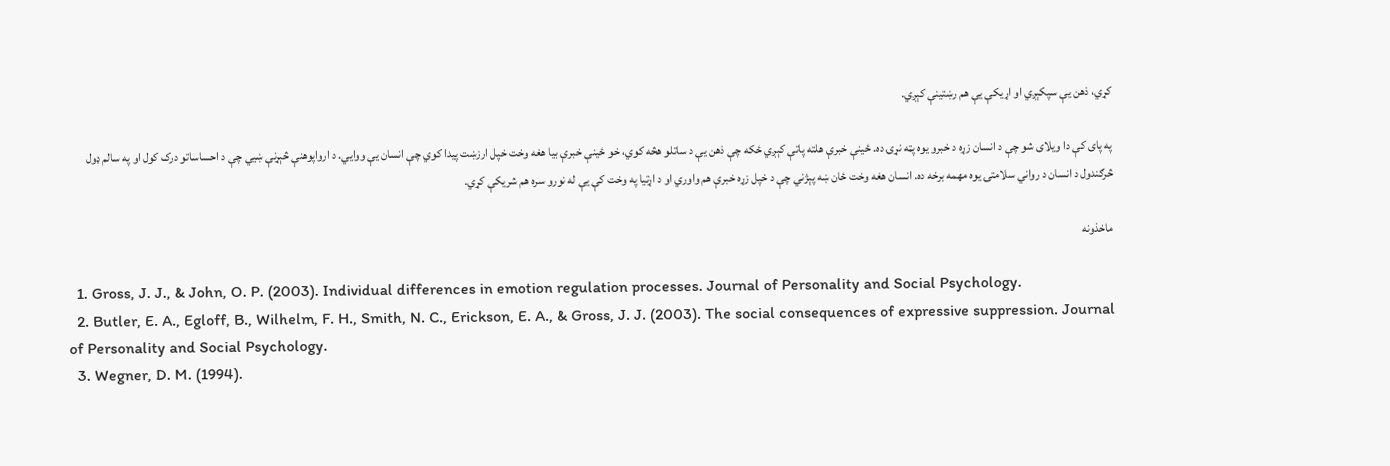کړي، ذهن یې سپکېږي او اړیکې یې هم رښتینې کېږي.

په پای کې دا ویلای شو چې د انسان زړه د خبرو یوه پټه نړۍ ده. ځینې خبرې هلته پاتې کېږي ځکه چې ذهن یې د ساتلو هڅه کوي، خو ځینې خبرې بیا هغه وخت خپل ارزښت پیدا کوي چې انسان یې ووایي. د ارواپوهنې څېړنې ښيي چې د احساساتو درک کول او په سالم ډول څرګندول د انسان د رواني سلامتۍ یوه مهمه برخه ده. انسان هغه وخت ځان ښه پېژني چې د خپل زړه خبرې هم واوري او د اړتیا په وخت کې یې له نورو سره هم شریکې کړي.

ماخذونه

  1. Gross, J. J., & John, O. P. (2003). Individual differences in emotion regulation processes. Journal of Personality and Social Psychology.
  2. Butler, E. A., Egloff, B., Wilhelm, F. H., Smith, N. C., Erickson, E. A., & Gross, J. J. (2003). The social consequences of expressive suppression. Journal of Personality and Social Psychology.
  3. Wegner, D. M. (1994).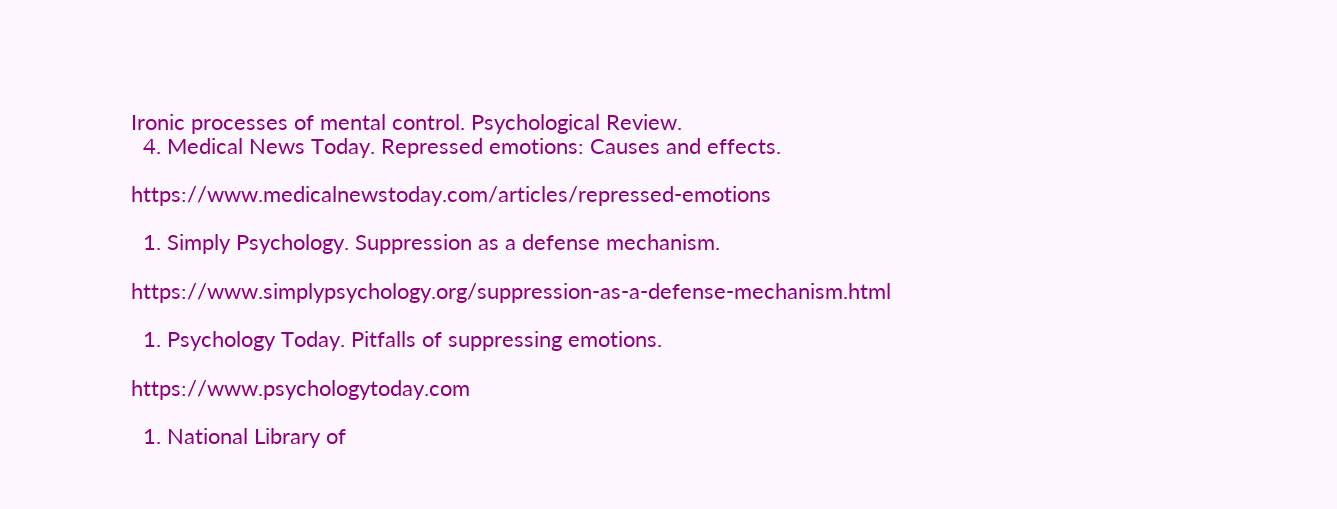Ironic processes of mental control. Psychological Review.
  4. Medical News Today. Repressed emotions: Causes and effects.

https://www.medicalnewstoday.com/articles/repressed-emotions

  1. Simply Psychology. Suppression as a defense mechanism.

https://www.simplypsychology.org/suppression-as-a-defense-mechanism.html

  1. Psychology Today. Pitfalls of suppressing emotions.

https://www.psychologytoday.com

  1. National Library of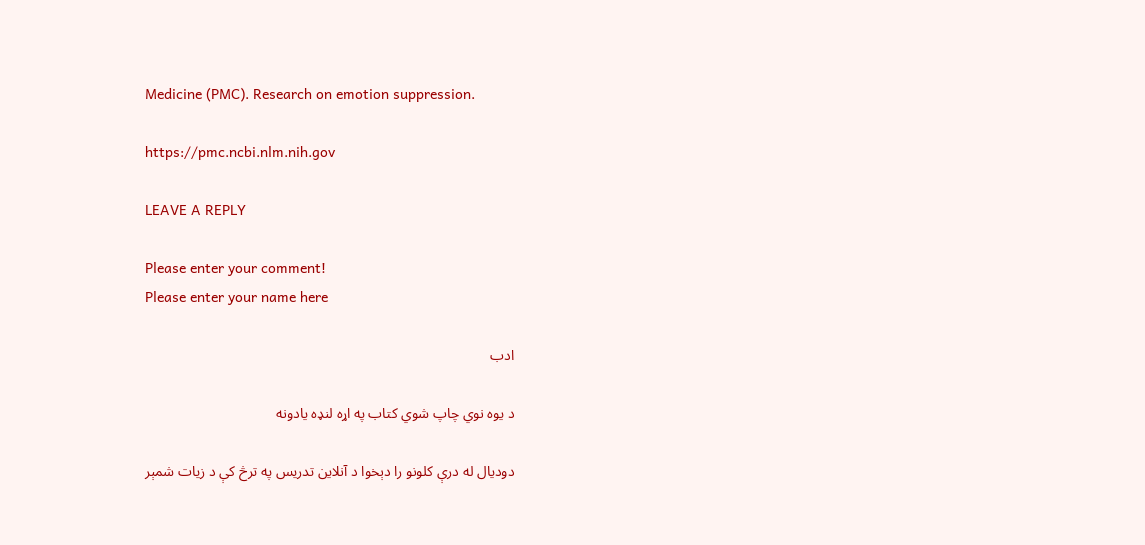Medicine (PMC). Research on emotion suppression.

https://pmc.ncbi.nlm.nih.gov

LEAVE A REPLY

Please enter your comment!
Please enter your name here

ادب

د یوه نوي چاپ شوي کتاب په اړه لنډه یادونه

دودیال له درې کلونو را دېخوا د آنلاین تدریس په ترڅ کې د زیات شمېر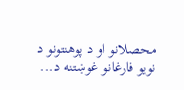محصلانو او د پوهنتونو د نویو فارغانو غوښتنه د...